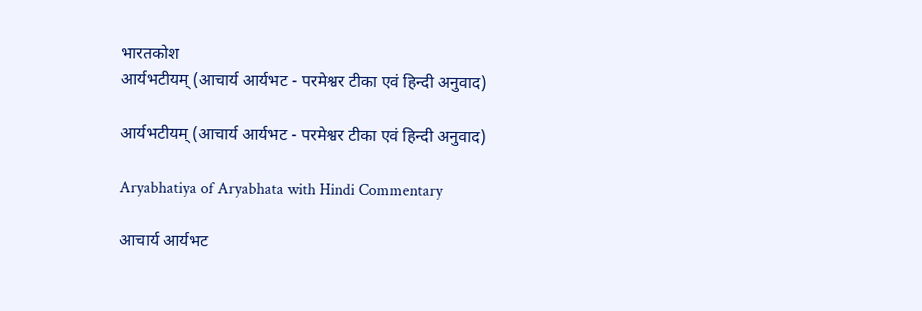भारतकोश
आर्यभटीयम् (आचार्य आर्यभट - परमेश्वर टीका एवं हिन्दी अनुवाद)

आर्यभटीयम् (आचार्य आर्यभट - परमेश्वर टीका एवं हिन्दी अनुवाद)

Aryabhatiya of Aryabhata with Hindi Commentary

आचार्य आर्यभट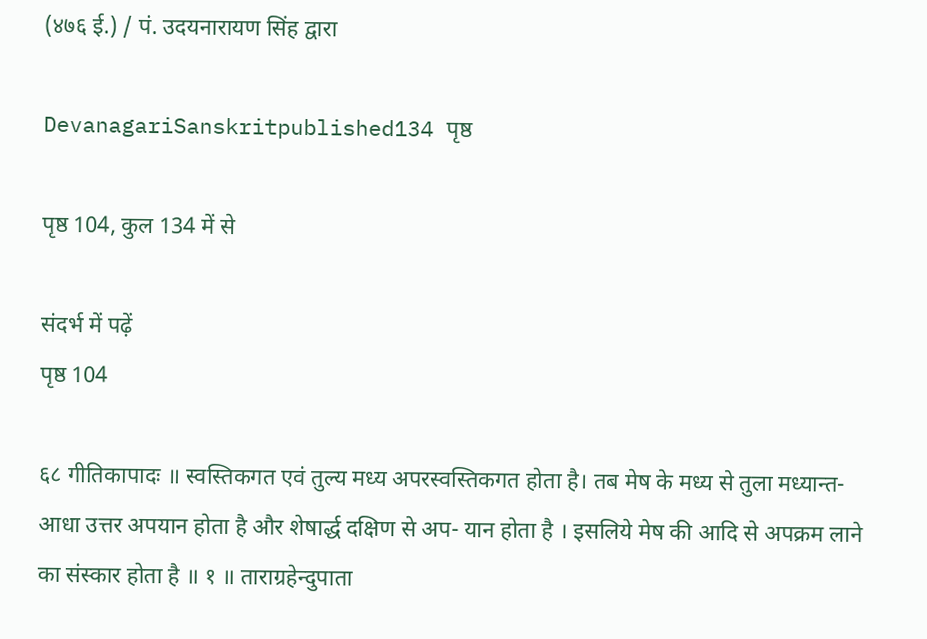(४७६ ई.) / पं. उदयनारायण सिंह द्वारा

DevanagariSanskritpublished134 पृष्ठ

पृष्ठ 104, कुल 134 में से

संदर्भ में पढ़ें
पृष्ठ 104

६८ गीतिकापादः ॥ स्वस्तिकगत एवं तुल्य मध्य अपरस्वस्तिकगत होता है। तब मेष के मध्य से तुला मध्यान्त-आधा उत्तर अपयान होता है और शेषार्द्ध दक्षिण से अप- यान होता है । इसलिये मेष की आदि से अपक्रम लाने का संस्कार होता है ॥ १ ॥ ताराग्रहेन्दुपाता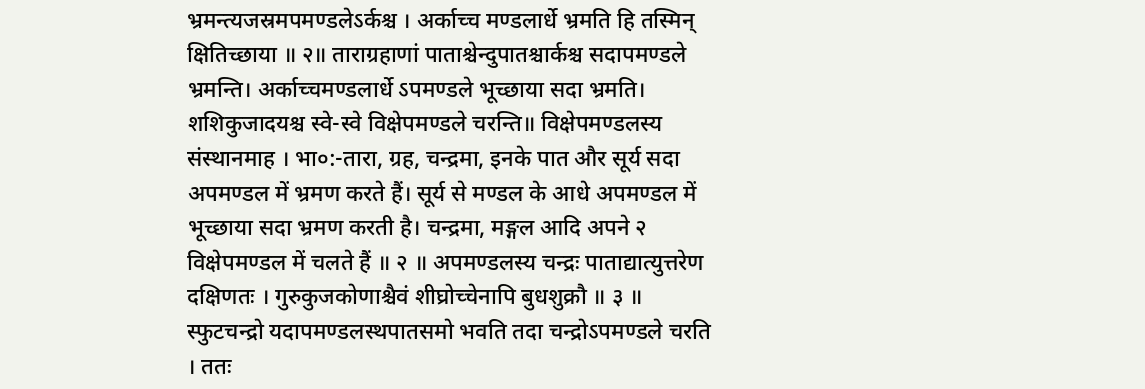भ्रमन्त्यजस्रमपमण्डलेऽर्कश्च । अर्काच्च मण्डलार्धे भ्रमति हि तस्मिन् क्षितिच्छाया ॥ २॥ ताराग्रहाणां पाताश्चेन्दुपातश्चार्कश्च सदापमण्डले भ्रमन्ति। अर्काच्चमण्डलार्धे ऽपमण्डले भूच्छाया सदा भ्रमति। शशिकुजादयश्च स्वे-स्वे विक्षेपमण्डले चरन्ति॥ विक्षेपमण्डलस्य संस्थानमाह । भा०:-तारा, ग्रह, चन्द्रमा, इनके पात और सूर्य सदा अपमण्डल में भ्रमण करते हैं। सूर्य से मण्डल के आधे अपमण्डल में भूच्छाया सदा भ्रमण करती है। चन्द्रमा, मङ्गल आदि अपने २ विक्षेपमण्डल में चलते हैं ॥ २ ॥ अपमण्डलस्य चन्द्रः पाताद्यात्युत्तरेण दक्षिणतः । गुरुकुजकोणाश्चैवं शीघ्रोच्चेनापि बुधशुक्रौ ॥ ३ ॥ स्फुटचन्द्रो यदापमण्डलस्थपातसमो भवति तदा चन्द्रोऽपमण्डले चरति । ततः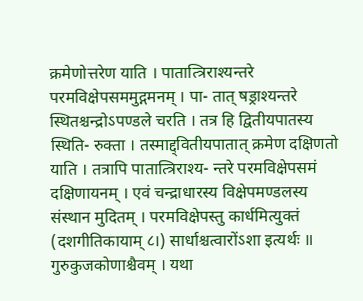क्रमेणोत्तरेण याति । पातात्त्रिराश्यन्तरे परमविक्षेपसममुद्गमनम् । पा- तात् षड्राश्यन्तरे स्थितश्चन्द्रोऽपण्डले चरति । तत्र हि द्वितीयपातस्य स्थिति- रुक्ता । तस्माद्द्वितीयपातात् क्रमेण दक्षिणतो याति । तत्रापि पातात्त्रिराश्य- न्तरे परमविक्षेपसमं दक्षिणायनम् । एवं चन्द्राधारस्य विक्षेपमण्डलस्य संस्थान मुदितम् । परमविक्षेपस्तु कार्धमित्युक्तं (दशगीतिकायाम् ८।) सार्धाश्चत्वारोंऽशा इत्यर्थः ॥ गुरुकुजकोणाश्चैवम् । यथा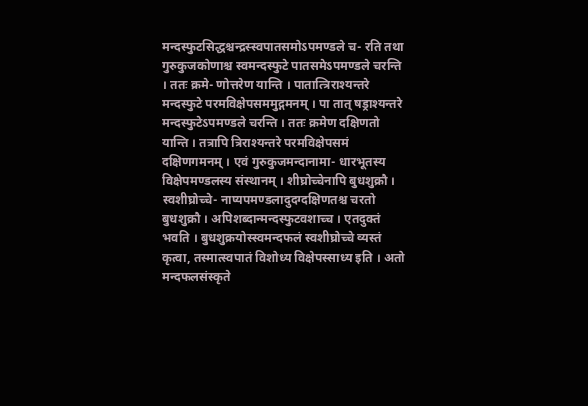मन्दस्फुटसिद्धश्चन्द्रस्स्वपातसमोऽपमण्डले च- रति तथा गुरुकुजकोणाश्च स्वमन्दस्फुटे पातसमेऽपमण्डले चरन्ति । ततः क्रमे- णोत्तरेण यान्ति । पातात्त्रिराश्यन्तरे मन्दस्फुटे परमविक्षेपसममुद्गमनम् । पा तात् षड्राश्यन्तरे मन्दस्फुटेऽपमण्डले चरन्ति । ततः क्रमेण दक्षिणतो यान्ति । तत्रापि त्रिराश्यन्तरे परमविक्षेपसमं दक्षिणगमनम् । एवं गुरुकुजमन्दानामा- धारभूतस्य विक्षेपमण्डलस्य संस्थानम् । शीघ्रोच्चेनापि बुधशुक्रौ । स्वशीघ्रोच्चे- नाप्यपमण्डलादुदग्दक्षिणतश्च चरतो बुधशुक्रौ । अपिशब्दान्मन्दस्फुटवशाच्च । एतदुक्तं भवति । बुधशुक्रयोस्स्वमन्दफलं स्वशीघ्रोच्चे व्यस्तं कृत्वा, तस्मात्स्वपातं विशोध्य विक्षेपस्साध्य इति । अतो मन्दफलसंस्कृते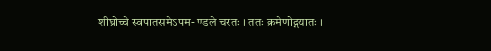शीघ्रोच्चे स्वपातसमेऽपम- ण्डले चरतः । ततः क्रमेणोद्गयातः ।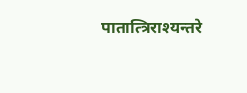पातात्त्रिराश्यन्तरे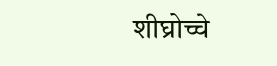शीघ्रोच्चे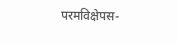परमविक्षेपस-